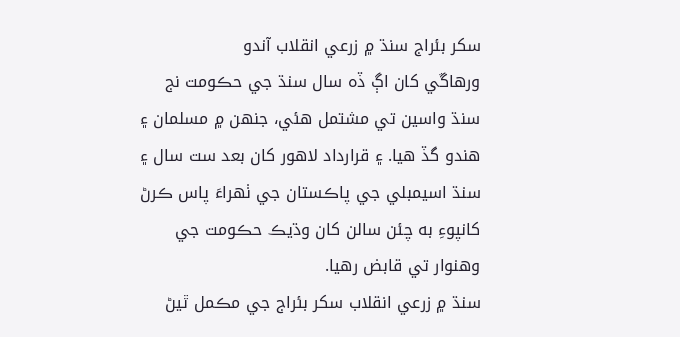سکر بئراج سنڌ ۾ زرعي انقلاب آندو
ورهاڱي کان اڳ ڏه سال سنڌ جي حڪومت نج سنڌ واسين تي مشتمل هئي، جنهن ۾ مسلمان ۽ هندو گڏ هيا. ۽ قرارداد لاهور کان بعد ست سال ۽ سنڌ اسيمبلي جي پاڪستان جي ٺهراءَ پاس ڪرڻ کانپوءِ به چئن سالن کان وڌيڪ حڪومت جي وهنوار تي قابض رهيا.
سنڌ ۾ زرعي انقلاب سکر بئراج جي مڪمل ٿيڻ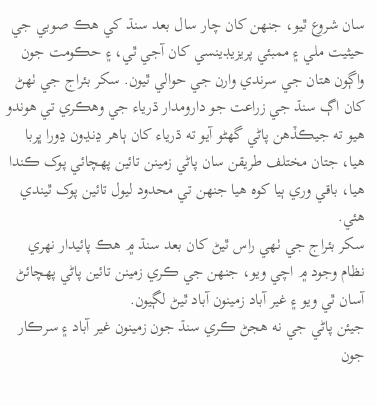سان شروع ٿيو، جنهن کان چار سال بعد سنڌ کي هڪ صوبي جي حيثيت ملي ۽ ممبئي پريزيڊينسي کان آجي ٿي، ۽ حڪومت جون واڳون هتان جي سرندي وارن جي حوالي ٿيون. سکر بئراج جي ٺهڻ کان اڳ سنڌ جي زراعت جو دارومدار ڌرياء جي وهڪري تي هوندو هيو ته جيڪڏهن پاڻي گهڻو آيو ته ڌرياء کان ٻاهر ڍنڍون ڍورا ڀربا هيا، جتان مختلف طريقن سان پاڻي زمينن تائين پهچائي پوک ڪندا هيا، باقي وري ٻيا کوه هيا جنهن تي محدود ليول تائين پوک ٿيندي هئي.
سکر بئراج جي ٺهي راس ٿيڻ کان بعد سنڌ ۾ هڪ پائيدار نهري نظام وجود ۾ اچي ويو، جنهن جي ڪري زمينن تائين پاڻي پهچائڻ آسان ٿي ويو ۽ غير آباد زمينون آباد ٿيڻ لڳيون.
جيئن پاڻي جي نه هجڻ ڪري سنڌ جون زمينون غير آباد ۽ سرڪار جون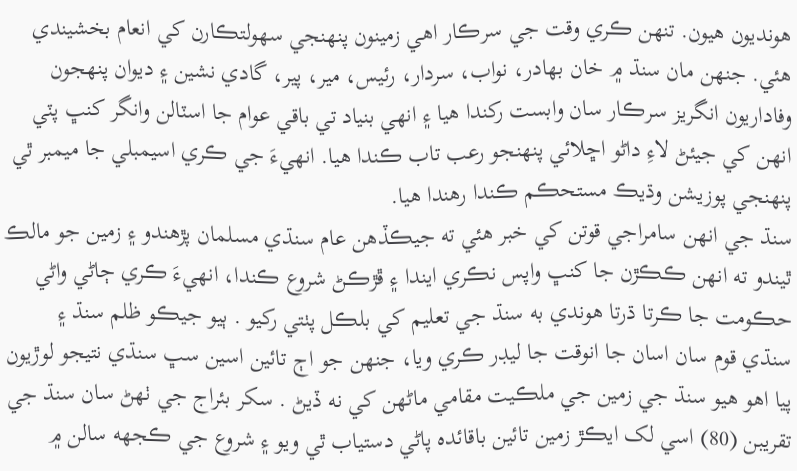هونديون هيون. تنهن ڪري وقت جي سرڪار اهي زمينون پنهنجي سهولتڪارن کي انعام بخشيندي هئي. جنهن مان سنڌ ۾ خان بهادر، نواب، سردار، رئيس، مير، پير، گادي نشين ۽ ديوان پنهجون وفاداريون انگريز سرڪار سان وابست رکندا هيا ۽ انهي بنياد تي باقي عوام جا اسٽالن وانگر کنڀ پٽي انهن کي جيئڻ لاءِ داڻو اڇلائي پنهنجو رعب تاب ڪندا هيا. انهيءَ جي ڪري اسيمبلي جا ميمبر ٿي پنهنجي پوزيشن وڌيڪ مستحڪم ڪندا رهندا هيا.
سنڌ جي انهن سامراجي قوتن کي خبر هئي ته جيڪڏهن عام سنڌي مسلمان پڙهندو ۽ زمين جو مالڪ ٿيندو ته انهن ڪڪڙن جا کنڀ واپس نڪري ايندا ۽ ڦڙڪڻ شروع ڪندا، انهيءَ ڪري ڄاڻي واڻي حڪومت جا ڪرتا ڌرتا هوندي به سنڌ جي تعليم کي بلڪل پٺتي رکيو . ٻيو جيڪو ظلم سنڌ ۽ سنڌي قوم سان اسان جا انوقت جا ليڊر ڪري ويا، جنهن جو اڄ تائين اسين سڀ سنڌي نتيجو لوڙيون پيا اهو هيو سنڌ جي زمين جي ملڪيت مقامي ماڻهن کي نه ڏيڻ . سکر بئراج جي ٺهڻ سان سنڌ جي تقريبن (80) اسي لک ايڪڙ زمين تائين باقائده پاڻي دستياب ٿي ويو ۽ شروع جي ڪجهه سالن ۾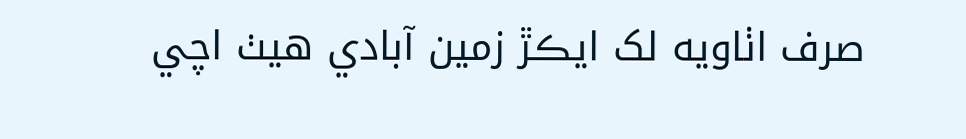صرف اٺاويه لک ايڪڙ زمين آبادي هيٺ اچي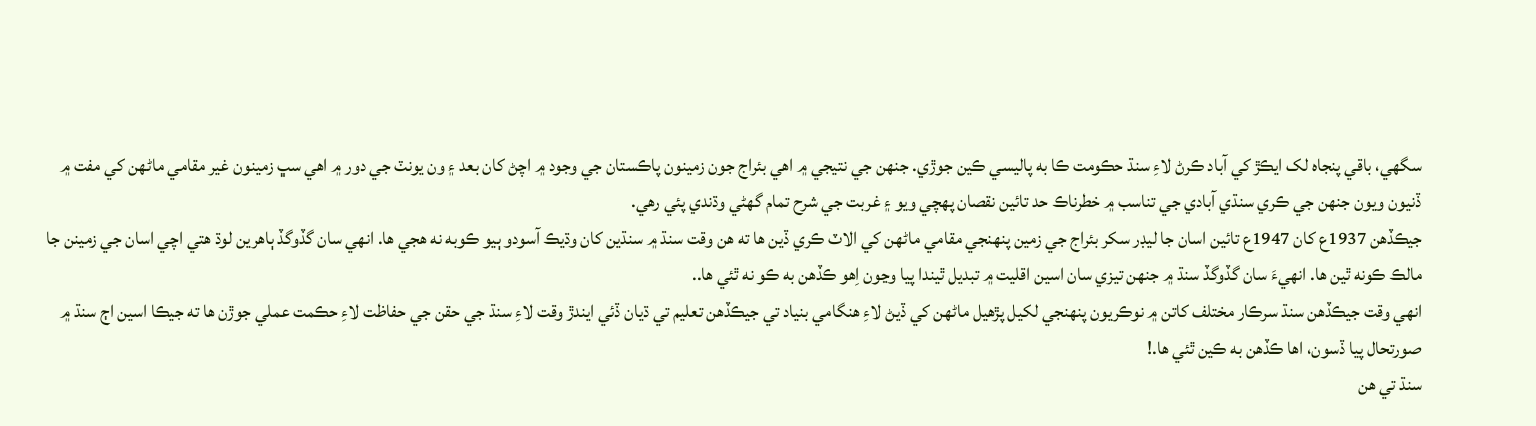سگهي، باقي پنجاه لک ايڪڙ کي آباد ڪرڻ لاءِ سنڌ حڪومت ڪا به پاليسي ڪين جوڙي. جنهن جي نتيجي ۾ اهي بئراج جون زمينون پاڪستان جي وجود ۾ اچڻ کان بعد ۽ ون يونٽ جي دور ۾ اهي سڀ زمينون غير مقامي ماڻهن کي مفت ۾ ڏنيون ويون جنهن جي ڪري سنڌي آبادي جي تناسب ۾ خطرناڪ حد تائين نقصان پهچي ويو ۽ غربت جي شرح تمام گهڻي وڌندي پئي رهي.
جيڪڏهن 1937ع کان 1947ع تائين اسان جا ليڊر سکر بئراج جي زمين پنهنجي مقامي ماڻهن کي الاٽ ڪري ڏين ها ته هن وقت سنڌ ۾ سنڌين کان وڌيڪ آسودو ٻيو ڪوبه نه هجي ها. انهي سان گڏوگڏ ٻاهرين لوڌ هتي اچي اسان جي زمينن جا مالڪ ڪونه ٿين ها. انهيءَ سان گڏوگڏ سنڌ ۾ جنهن تيزي سان اسين اقليت ۾ تبديل ٿيندا پيا وڃون اِهو ڪڏهن به ڪو نه ٿئي ها..
انهي وقت جيڪڏهن سنڌ سرڪار مختلف کاتن ۾ نوڪريون پنهنجي لکيل پڙهيل ماڻهن کي ڏيڻ لاءِ هنگامي بنياد تي جيڪڏهن تعليم تي ڌيان ڏئي ايندڙ وقت لاءِ سنڌ جي حقن جي حفاظت لاءِ حڪمت عملي جوڙن ها ته جيڪا اسين اڄ سنڌ ۾ صورتحال پيا ڏسون، اها ڪڏهن به ڪين ٿئي ها.!
سنڌ تي هن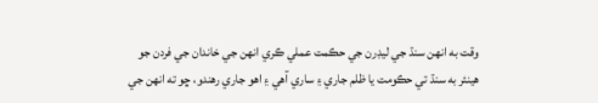وقت به انهن سنڌ جي ليڊرن جي حڪمت عملي ڪري انهن جي خاندان جي فردن جو هينئر به سنڌ تي حڪومت يا ظلم جاري ۽ ساري آهي ۽ اهو جاري رهندو، ڇو ته انهن جي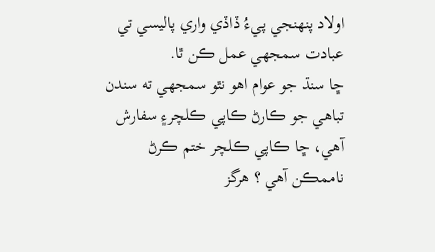اولاد پنهنجي پيءُ ڏاڏي واري پاليسي تي عبادت سمجهي عمل ڪن ٿا.
ڇا سنڌ جو عوام اهو نٿو سمجهي ته سندن تباهي جو ڪارڻ ڪاپي ڪلچر۽ سفارش آهي، ڇا ڪاپي ڪلچر ختم ڪرڻ ناممڪن آهي ؟ هرگز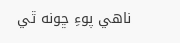ناهي پوءِ ڇونه ٿي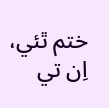ختم ٿئي، اِن تي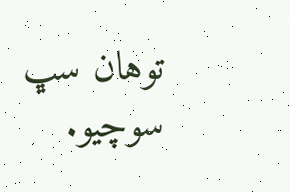توهان سڀ سوچيو.